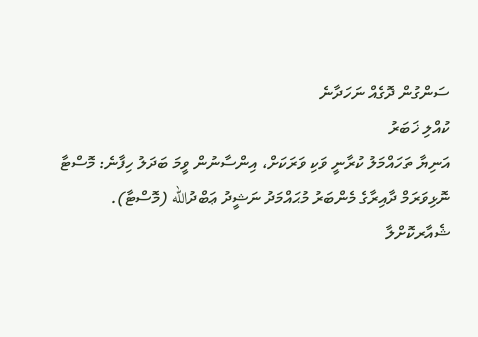ސަންގުން ދޮގެއް ނަހަދާނެ
ކުއްލި ޚަބަރު
އަނިޔާ ތަހައްމަލު ކުރާނީ ވަކި ވަރަކަށް، އިންސާނުން ވީމަ ބަދަލު ހިފާނެ: މޮސްޓާ
ނޮޅިވަރަމް ދާއިރާގެ މެންބަރު މުޙައްމަދު ނަޝީދު ޢަބްދުالله (މޮސްޓާ).
ޝެއާރކޮށްލާ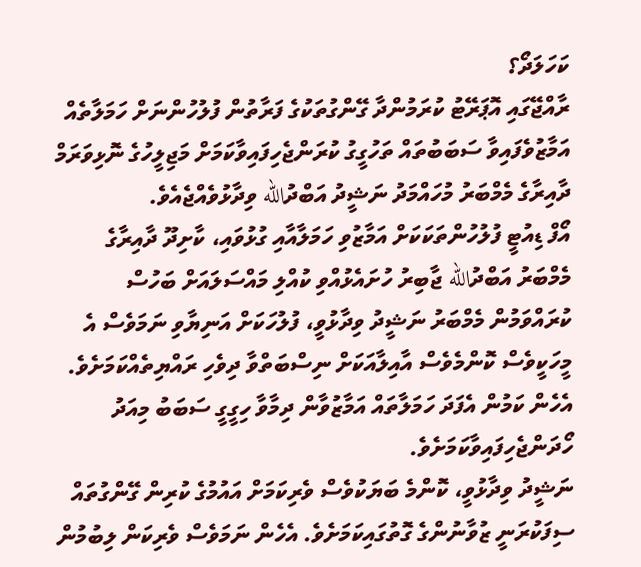ކަހަލަދޯ؟
ރާއްޖޭގައި އޮޕަރޭޓު ކުރަމުންދާ ގޭންގުތަކުގެ ފަރާތުން ފުލުހުންނަށް ހަމަލާތެއް އަމާޒުވެފައިވާ ސަބަބުތައް ތަހުގީގު ކުރަންޖެހިފައިވާކަމަށް މަޖިލީހުގެ ނޮޅިވަރަމް ދާއިރާގެ މެމްބަރު މުހައްމަދު ނަޝީދު އަބްދުالله ވިދާޅުވެއްޖެއެވެ.
އޯފް ޑިއުޓީ ފުލުހުންތަކަކަށް އަމާޒުވި ހަމަލާއާއި ގުޅުވައި، ކާށިދޫ ދާއިރާގެ މެމްބަރު އަބްދުالله ޖާބިރު ހުށައެޅުއްވި ކުއްލި މައްސަލައަށް ބަހުސް ކުރައްވަމުން މެމްބަރު ނަޝީދު ވިދާޅުވީ، ފުލުހަކަށް އަނިޔާވި ނަމަވެސް އެ މީހަކީވެސް ކޮންމެވެސް އާއިލާއަކަށް ނިސްބަތްވާ ދިވެހި ރައްޔިތެއްކަމަށެވެ. އެހެން ކަމުން އެފަދަ ހަމަލާތައް އަމާޒުވާން ދިމާވާ ހިގީގީ ސަބަބު މިއަދު ހޯދަންޖެހިފައިވާކަމަށެވެ.
ނަޝީދު ވިދާޅުވީ، ކޮންމެ ބަޔަކުވެސް ވެރިކަމަށް އައުމުގެ ކުރިން ގޭންގުތައް ސިފަކުރަނީ ޒުވާނުންގެ ގޮތުގައިކަމަށެވެ. އެހެން ނަމަވެސް ވެރިކަން ލިބުމުން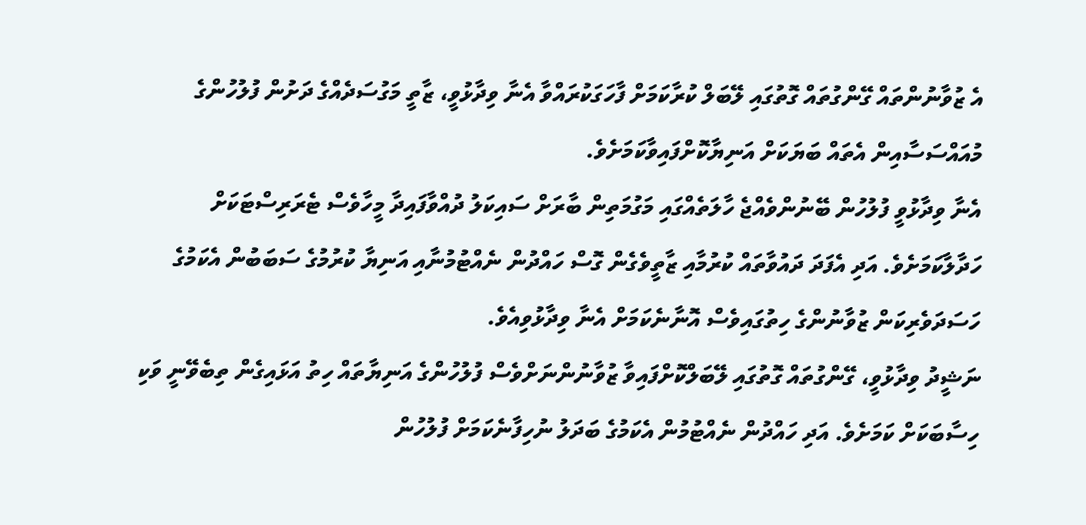އެ ޒުވާނުންތައް ގޭންގުތައް ގޮތުގައި ލޭބަލް ކުރާކަމަށް ފާހަގަކުރައްވާ އެނާ ވިދާޅުވީ، ޒާތީ މަގުސަދެއްގެ ދަށުން ފުލުހުންގެ މުއައްސަސާއިން އެތައް ބަޔަކަށް އަނިޔާކޮށްފައިވާކަމަށެވެ.
އެނާ ވިދާޅުވީ ފުލުހުން ބޭނުންވެއްޖެ ހާލަތެއްގައި މަގުމަތިން ބާރަށް ސައިކަލު ދުއްވާފައިދާ މީހާވެސް ޓެރަރިސްޓަކަށް ހަދާލާކަމަށެވެ. އަދި އެފަދަ ދައުވާތައް ކުރުމާއި ޒާތީވެގެން ގޮސް ހައްދުން ނެއްޓުމުނާއި އަނިޔާ ކުރުމުގެ ސަބަބުން އެކަމުގެ ހަސަދަވެރިކަން ޒުވާނުންގެ ހިތުގައިވެސް އޮނާނެކަމަށް އެނާ ވިދާޅުވިއެވެ.
ނަޝީދު ވިދާޅުވީ، ގޭންގުތައް ގޮތުގައި ލޭބަލްކޮށްފައިވާ ޒުވާނުންނަށްވެސް ފުލުހުންގެ އަނިޔާތައް ހިތު އަޅައިގެން ތިބެވޭނީ ވަކި ހިސާބަކަށް ކަމަށެވެ. އަދި ހައްދުން ނެއްޓުމުން އެކަމުގެ ބަދަލު ނުހިފާނެކަމަށް ފުލުހުން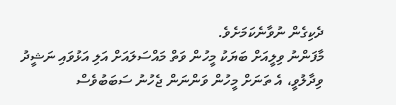ދެކިގެން ނުވާނެކަމަށެވެ.
މާފަންނު ވިލީއަށް ބަޔަކު މީހުން ވަތް މައްސަލައަށް އަލި އަޅުވައި ނަޝީދު ވިދާލުވީ، އެ ތަނަށް މީހުން ވަންނަން ޖެހުނު ސަބަބުވެސް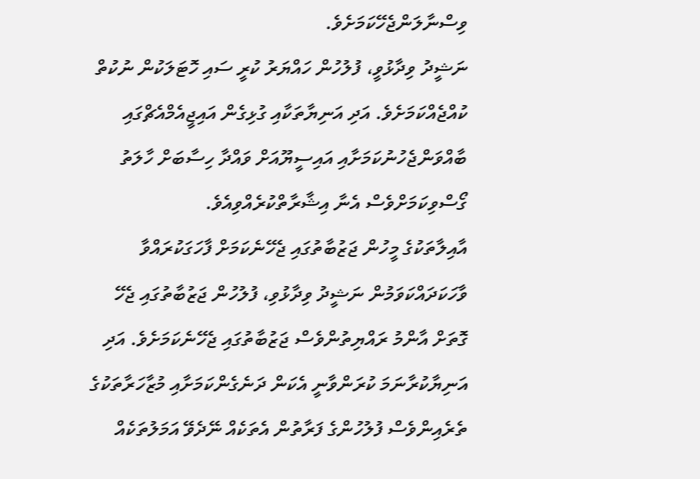ވިސްނާލަންޖެހޭކަމަށެވެ.
ނަޝީދު ވިދާޅުވީ، ފުލުހުން ހައްޔަރު ކުރީ ސައި ހޮޓަލަކުން ނުކުތް ކުއްޖެއްކަމަށެވެ. އަދި އަނިޔާތަކާއި ގުޅިގެން އައިޖީއެމްއެޗްގައި ބާއްވަންޖެހުނުކަމަށާއި އައިސީޔޫއަށް ވައްދާ ހިސާބަށް ހާލަތު ގޯސްވިކަމަށްވެސް އެނާ އިޝާރާތްކުރެއްވިއެވެ.
އާއިލާތަކުގެ މީހުން ޖަޒުބާތުގައި ޖެހޭނެކަމަށް ފާހަގަކުރައްވާ ވާހަކަދައްކަވަމުން ނަޝީދު ވިދާޅުވި، ފުލުހުން ޖަޒުބާތުގައި ޖެހޭ ގޮތަށް އާންމު ރައްޔިތުންވެސް ޖަޒުބާތުގައި ޖެހޭނެކަމަށެވެ. އަދި އަނިޔާކުރާނަމަ ކުރަންވާނީ އެކަން ދަނެގެންކަމަށާއި މުޒާހަރާތަކުގެ ތެރެއިންވެސް ފުލުހުންގެ ފަރާތުން އެތަކެއް ނޭދެވޭ އަމަލުތަކެއް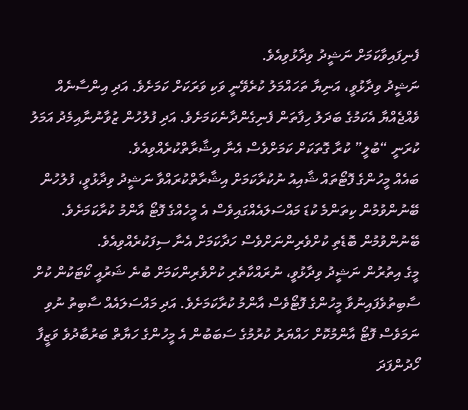ފެނިފައިވާކަމަށް ނަޝީދު ވިދާޅުވިއެވެ.
ނަޝީދު ވިދާޅުވީ، އަނިޔާ ތަހައްމަލު ކުރެވޭނީ ވަކި ވަރަކަށް ކަމަށެވެ. އަދި އިންސާނެއް ވެއްޖެއްޔާ އެކަމުގެ ބަދަލު ހިފާތަން ފެނިގެންދާނެކަމަށެވެ. އަދި ފުލުހުން ޒުވާނުނާއިމެދު އަމަލު ކުރަނީ “ބުލީ” ކުރާ ގޮތަކަށް ކަމަށްވެސް އެނާ އިޝާރާތްކުރެއްވިއެވެ.
ބައެއް މީހުންގެ ފޮޓޯތައް ޝާއިއު ނުކުރާކަމަށް އިޝާރާތްކުރައްވާ ނަޝީދު ވިދާޅުވީ، ފުލުހުން ބޭނުންވުމުން ކިތަންމެ ކުޑަ މައްސަލައެއްގައިވެސް އެ މީހެއްގެ ފޮޓޯ އާންމު ކުރާކަމަށެވެ. ބޭނުންވުމުން ބޮޑެތި ކުށްވެރިންނަށްވެސް ހަދާކަމަށް އެނާ ސިފަކުރެއްވިއެވެ.
މީގެ އިތުރުން ނަޝީދު ވިދާޅުވީ، ނުރައްކާތެރި ކުށްވެރިންކަމަށް ބުނެ ޝަރުއީ ކޯޓަކުން ކުށް ސާބިތުވެފައިނުވާ މީހުންގެ ފޮޓޯވެސް އާންމު ކުރާކަމަށެވެ. އަދި މައްސަލައެއް ސާބިތު ނުވި ނަމަވެސް ފޮޓޯ އާންމުކޮށް ހައްޔަރު ކުރުމުގެ ސަބަބުން އެ މީހުންގެ ހަޔާތް ބަރުބާދުވެ ވަޒީފާ ހޯދުންފަދަ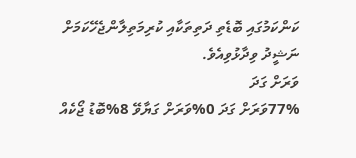ކަންކަމުގައި ބޮޑެތި ދަތިތަކާއި ކުރިމަތިލާންޖެހޭކަމަށް ނަޝީދު ވިދާޅުވިއެވެ.
ވަރަށް ގަދަ
77%ވަރަށް ގަދަ 0%ވަރަށް ގަޔާވޭ 8%ބޮޑު ޖޯކެއް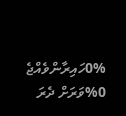0%ހައިރާންވެއްޖެ 0%ވަރަށް ދެރަ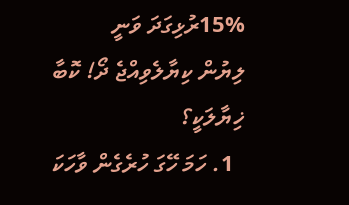15%ރުޅިގަދަ ވަނީ
ލިޔުން ކިޔާލެވިއްޖެ ދޯ! ކޮބާ ޚިޔާލަކީ؟
  1. ހަމަ ހޭގަ ހުރެގެން ވާހަކަ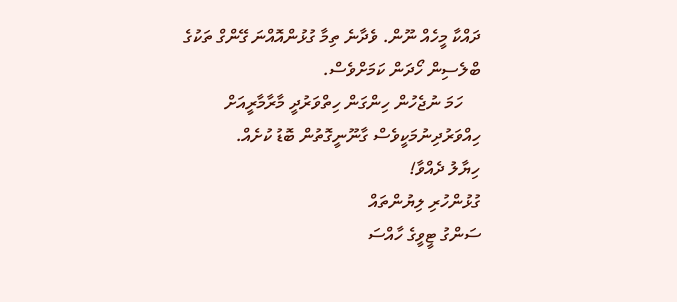ދައްކާ މީހެއް ނޫން. ވެދާނެ ތިމާ ގުޅުންއޮއްނަ ގޭންގް ތަކުގެ ބްލެސިން ހޯދަން ކަމަށްވެސް.
    ހަމަ ނުޖެހުން ހިންގަން ހިތްވަރުދީ މާރާމާރީއަށް ހިއްވަރުދިނުމަކީވެސް ގާނޫނީގޮތުން ބޮޑު ކުށެއް.
ހިޔާލު ދެއްވާ!
ގުޅުންހުރި ލިޔުންތައް
ސަންގު ޓީވީގެ ހާއްސަ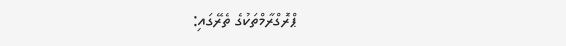ޕްރޮގްރާމްތަކުގެ ތެރޭގައި: